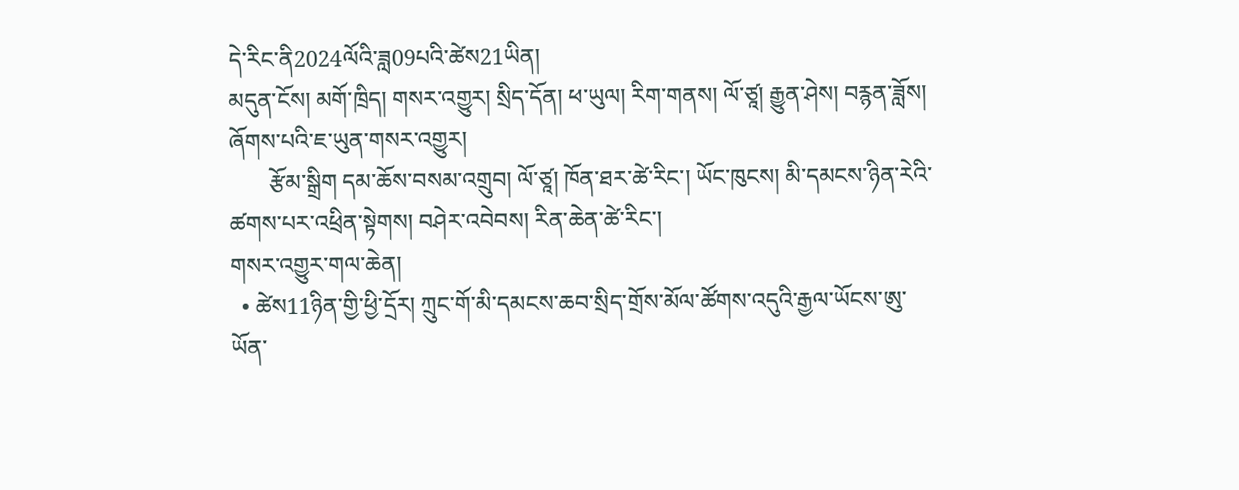དེ་རིང་ནི2024ལོའི་ཟླ09པའི་ཚེས21ཡིན།
མདུན་ངོས། མགོ་ཁྲིད། གསར་འགྱུར། སྲིད་དོན། ཕ་ཡུལ། རིག་གནས། ལོ་ཙཱ། རྒྱུན་ཤེས། བརྙན་ཟློས།
ཞོགས་པའི་ཇ་ཡུན་གསར་འགྱུར།
       རྩོམ་སྒྲིག དམ་ཆོས་བསམ་འགྲུབ། ལོ་ཙཱ། ཁོན་ཐར་ཚེ་རིང་། ཡོང་ཁུངས། མི་དམངས་ཉིན་རེའི་ཚགས་པར་འཕྲིན་སྟེགས། བཤེར་འབེབས། རིན་ཆེན་ཚེ་རིང་།
གསར་འགྱུར་གལ་ཆེན།
  • ཚེས11ཉིན་གྱི་ཕྱི་དྲོར། ཀྲུང་གོ་མི་དམངས་ཆབ་སྲིད་གྲོས་མོལ་ཚོགས་འདུའི་རྒྱལ་ཡོངས་ཨུ་ཡོན་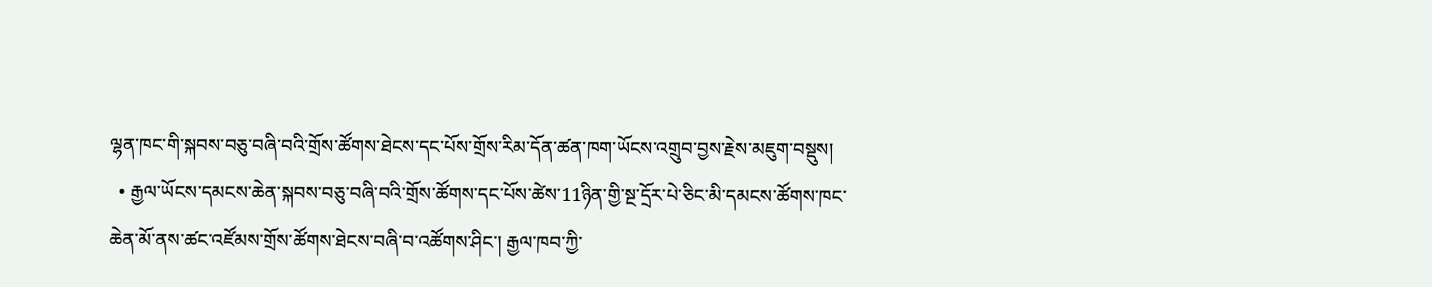ལྷན་ཁང་གི་སྐབས་བཅུ་བཞི་བའི་གྲོས་ཚོགས་ཐེངས་དང་པོས་གྲོས་རིམ་དོན་ཚན་ཁག་ཡོངས་འགྲུབ་བྱས་རྗེས་མཇུག་བསྡུས།
  • རྒྱལ་ཡོངས་དམངས་ཆེན་སྐབས་བཅུ་བཞི་བའི་གྲོས་ཚོགས་དང་པོས་ཚེས་11ཉིན་གྱི་སྔ་དྲོར་པེ་ཅིང་མི་དམངས་ཚོགས་ཁང་ཆེན་མོ་ནས་ཚང་འཛོམས་གྲོས་ཚོགས་ཐེངས་བཞི་བ་འཚོགས་ཤིང་། རྒྱལ་ཁབ་ཀྱི་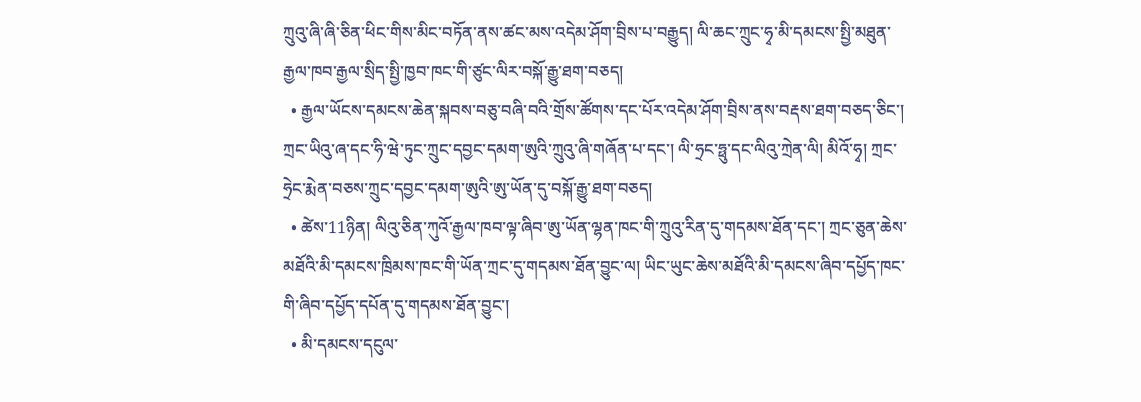ཀྲུའུ་ཞི་ཞི་ཅིན་ཕིང་གིས་མིང་བཏོན་ནས་ཚང་མས་འདེམ་ཤོག་བྲིས་པ་བརྒྱུད། ལི་ཆང་ཀྲུང་ཧྭ་མི་དམངས་སྤྱི་མཐུན་རྒྱལ་ཁབ་རྒྱལ་སྲིད་སྤྱི་ཁྱབ་ཁང་གི་ཙུང་ལིར་བསྐོ་རྒྱུ་ཐག་བཅད།
  • རྒྱལ་ཡོངས་དམངས་ཆེན་སྐབས་བཅུ་བཞི་བའི་གྲོས་ཚོགས་དང་པོར་འདེམ་ཤོག་བྲིས་ནས་བརྡས་ཐག་བཅད་ཅིང་། ཀྲང་ཡིའུ་ཞ་དང་ཧི་ཝེ་ཏུང་ཀྲུང་དབྱང་དམག་ཨུའི་ཀྲུའུ་ཞི་གཞོན་པ་དང་། ལི་ཧྲང་ཧྥུ་དང་ལིའུ་ཀྲེན་ལི། མིའོ་ཧྭ། ཀྲང་ཧྲེང་རྨེན་བཅས་ཀྲུང་དབྱང་དམག་ཨུའི་ཨུ་ཡོན་དུ་བསྐོ་རྒྱུ་ཐག་བཅད།
  • ཚེས་11ཉིན། ལིའུ་ཅིན་ཀུའོ་རྒྱལ་ཁབ་ལྟ་ཞིབ་ཨུ་ཡོན་ལྷན་ཁང་གི་ཀྲུའུ་རིན་དུ་གདམས་ཐོན་དང་། ཀྲང་ཅུན་ཆེས་མཐོའི་མི་དམངས་ཁྲིམས་ཁང་གི་ཡོན་ཀྲང་དུ་གདམས་ཐོན་བྱུང་ལ། ཡིང་ཡུང་ཆེས་མཐོའི་མི་དམངས་ཞིབ་དཔྱོད་ཁང་གི་ཞིབ་དཔྱོད་དཔོན་དུ་གདམས་ཐོན་བྱུང་།
  • མི་དམངས་དངུལ་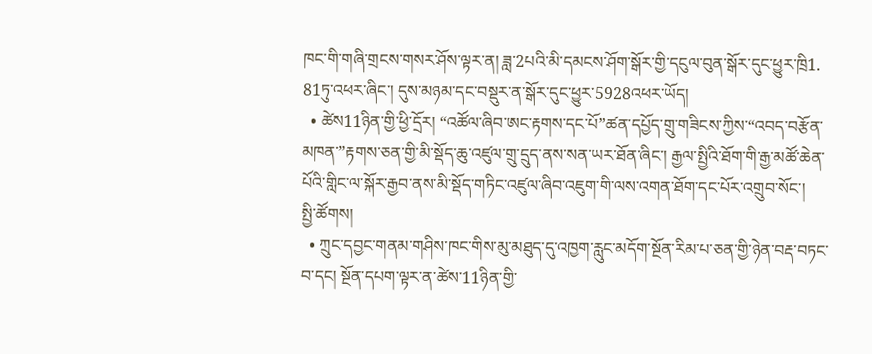ཁང་གི་གཞི་གྲངས་གསར་ཤོས་ལྟར་ན། ཟླ་2པའི་མི་དམངས་ཤོག་སྒོར་གྱི་དངུལ་བུན་སྒོར་དུང་ཕྱུར་ཁྲི1. 81ཏུ་འཕར་ཞིང་། དུས་མཉམ་དང་བསྡུར་ན་སྒོར་དུང་ཕྱུར་5928འཕར་ཡོད།
  • ཚེས11ཉིན་གྱི་ཕྱི་དྲོར། “འཚོལ་ཞིབ་ཨང་རྟགས་དང་པོ”ཚན་དཔྱོད་གྲུ་གཟིངས་ཀྱིས་“འབད་བརྩོན་མཁན་”རྟགས་ཅན་གྱི་མི་སྡོད་ཆུ་འཛུལ་གྲུ་དྲུད་ནས་སན་ཡར་ཐོན་ཞིང་། རྒྱལ་སྤྱིའི་ཐོག་གི་རྒྱ་མཚོ་ཆེན་པོའི་གླིང་ལ་སྐོར་རྒྱབ་ནས་མི་སྡོད་གཏིང་འཛུལ་ཞིབ་འཇུག་གི་ལས་འགན་ཐོག་དང་པོར་འགྲུབ་སོང་།
སྤྱི་ཚོགས།
  • ཀྲུང་དབྱང་གནམ་གཤིས་ཁང་གིས་མུ་མཐུད་དུ་འཁྱག་རླུང་མདོག་སྔོན་རིམ་པ་ཅན་གྱི་ཉེན་བརྡ་བཏང་བ་དང། སྔོན་དཔག་ལྟར་ན་ཚེས་11ཉིན་གྱི་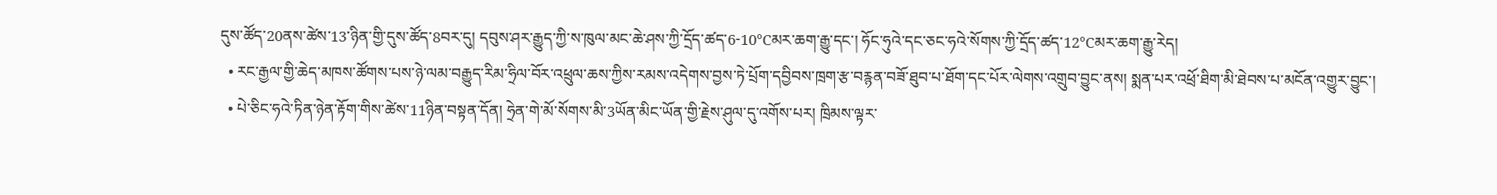དུས་ཚོད་20ནས་ཚེས་13་ཉིན་གྱི་དུས་ཚོད་8བར་དུ། དབུས་ཤར་རྒྱུད་ཀྱི་ས་ཁུལ་མང་ཆེ་ཤས་ཀྱི་དྲོད་ཚད་6-10℃མར་ཆག་རྒྱུ་དང་། ཧོང་ཧུའེ་དང་ཅང་ཧའེ་སོགས་ཀྱི་དྲོད་ཚད་12℃མར་ཆག་རྒྱུ་རེད།
  • རང་རྒྱལ་གྱི་ཆེད་མཁས་ཚོགས་པས་ཉེ་ལམ་བརྒྱུད་རིམ་ཧྲིལ་བོར་འཕྲུལ་ཆས་ཀྱིས་རམས་འདེགས་བྱས་ཏེ་པྲོག་དབྱིབས་ཁྲག་རྩ་བརྙན་བཟོ་ཐུབ་པ་ཐོག་དང་པོར་ལེགས་འགྲུབ་བྱུང་ནས། སྨན་པར་འཕྲོ་ཐིག་མི་ཐེབས་པ་མངོན་འགྱུར་བྱུང་།
  • པེ་ཅིང་ཧའེ་ཏིན་ཉེན་རྟོག་གིས་ཚེས་11ཉིན་བསྟན་དོན། ཧྲེན་གེ་མོ་སོགས་མི་3ཡོན་མིང་ཡོན་གྱི་རྗེས་ཤུལ་དུ་འགོས་པར། ཁྲིམས་ལྟར་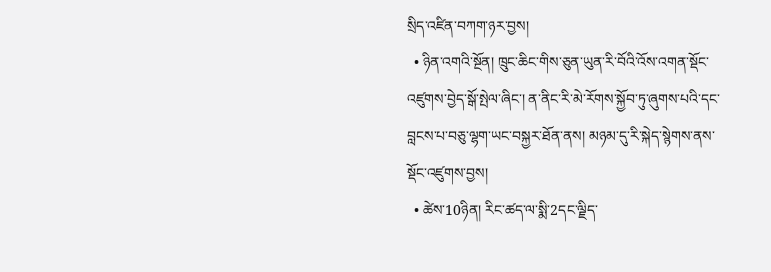སྲིད་འཛིན་བཀག་ཉར་བྱས།
  • ཉིན་འགའི་སྔོན། ཁྲུང་ཆིང་གིས་ཅུན་ཡུན་རི་བོའི་འོས་འགན་སྡོང་འཛུགས་བྱེད་སྒོ་སྤེལ་ཞིང་། ན་ནིང་རི་མེ་རོགས་སྐྱོབ་ཏུ་ཞུགས་པའི་དང་བླངས་པ་བཅུ་ལྷག་ཡང་བསྐྱར་ཐོན་ནས། མཉམ་དུ་རི་སྐེད་སྙེགས་ནས་སྡོང་འཛུགས་བྱས།
  • ཚེས་10ཉིན། རིང་ཚད་ལ་སྨི་2དང་ལྗིད་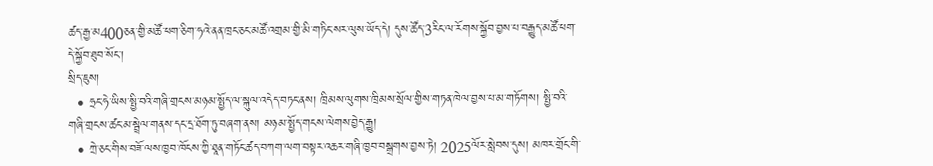ཚད་རྒྱ་མ400ཅན་གྱི་མཚོ་ཕག་ཅིག་ཧའེ་ནན་ཁྲང་ཅང་མཚོ་འགྲམ་གྱི་མི་གཏིང་སར་ལུས་ཡོད་དེ། དུས་ཚོད་3རིང་ལ་རོགས་སྐྱོབ་བྱས་པ་བརྒྱུད་མཚོ་ཕག་དེ་སྐྱོབ་ཐུབ་སོང་།
སྲིད་ཇུས།
  • ཧྲང་ཧེ་ཡིས་སྤྱི་བའི་གཞི་གྲངས་མཉམ་སྤྱོད་ལ་སྐུལ་འདེད་བཏང་ནས། ཁྲིམས་ལུགས་ཁྲིམས་སྲོལ་གྱིས་གཏན་ཁེལ་བྱས་པ་མ་གཏོགས། སྤྱི་བའི་གཞི་གྲངས་ཚང་མ་སྦྲེལ་གནས་དང་དྲ་ཐོག་ཏུ་བཞག་ནས། མཉམ་སྤྱོད་གངས་ལེགས་བྱེད་རྒྱུ།
  • ཀྲེ་ཅང་གིས་བཟོ་ལས་ཁྱབ་ཁོངས་ཀྱི་ཐཱན་གཏོང་ཚད་བཀག་ལག་བསྟར་འཆར་གཞི་ཁྱབ་བསྒྲགས་བྱས་ཏེ། 2025ལོར་སླེབས་དུས། མཁར་གྲོང་གི་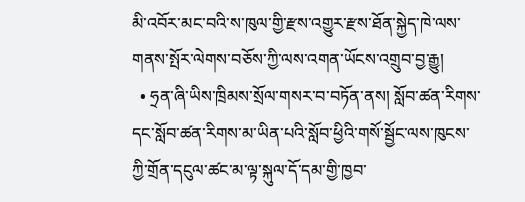མི་འབོར་མང་བའི་ས་ཁུལ་གྱི་རྫས་འགྱུར་རྫས་ཐོན་སྐྱེད་ཁེ་ལས་གནས་སྤོར་ལེགས་བཅོས་ཀྱི་ལས་འགན་ཡོངས་འགྲུབ་བྱ་རྒྱུ།
  • ཧྲན་ཞི་ཡིས་ཁྲིམས་སྲོལ་གསར་བ་བཏོན་ནས། སློབ་ཚན་རིགས་དང་སློབ་ཚན་རིགས་མ་ཡིན་པའི་སློབ་ཕྱིའི་གསོ་སྦྱོང་ལས་ཁུངས་ཀྱི་གྲོན་དངུལ་ཚང་མ་ལྟ་སྐུལ་དོ་དམ་གྱི་ཁྱབ་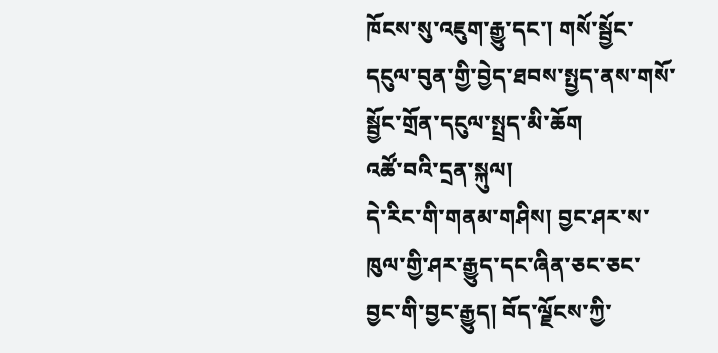ཁོངས་སུ་འཇུག་རྒྱུ་དང་། གསོ་སྦྱོང་དངུལ་བུན་གྱི་བྱེད་ཐབས་སྤྱད་ནས་གསོ་སྦྱོང་གྲོན་དངུལ་སྤྲད་མི་ཆོག
འཚོ་བའི་དྲན་སྐུལ།
དེ་རིང་གི་གནམ་གཤིས། བྱང་ཤར་ས་ཁུལ་གྱི་ཤར་རྒྱུད་དང་ཞིན་ཅང་ཅང་བྱང་གི་བྱང་རྒྱུད། བོད་ལྗོངས་ཀྱི་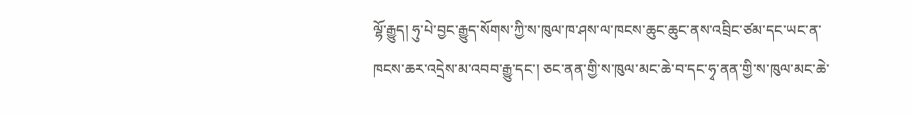ལྷོ་རྒྱུད། ཧུ་པེ་བྱང་རྒྱུད་སོགས་ཀྱི་ས་ཁུལ་ཁ་ཤས་ལ་ཁངས་ཆུང་ཆུང་ནས་འབྲིང་ཙམ་དང་ཡང་ན་ཁངས་ཆར་འདྲེས་མ་འབབ་རྒྱུ་དང་། ཅང་ནན་གྱི་ས་ཁུལ་མང་ཆེ་བ་དང་ཧྭ་ནན་གྱི་ས་ཁུལ་མང་ཆེ་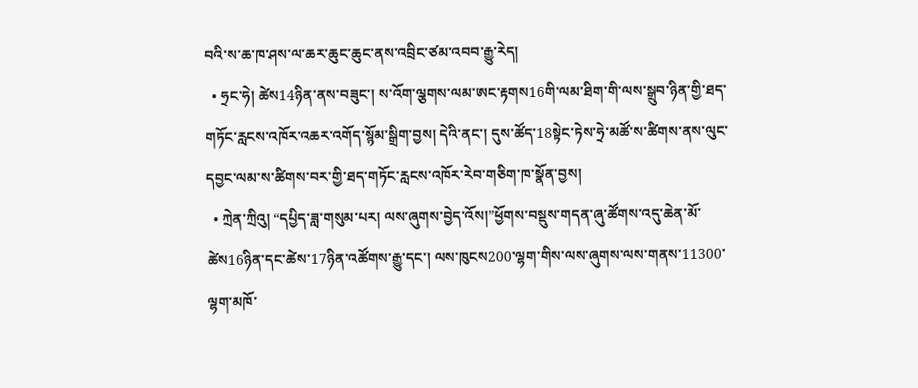བའི་ས་ཆ་ཁ་ཤས་ལ་ཆར་ཆུང་ཆུང་ནས་འབྲིང་ཙམ་འབབ་རྒྱུ་རེད།
  • ཧྲང་ཧེ། ཚེས14ཉིན་ནས་བཟུང་། ས་འོག་ལྕགས་ལམ་ཨང་རྟགས16གི་ལམ་ཐིག་གི་ལས་སྒྲུབ་ཉིན་གྱི་ཐད་གཏོང་རླངས་འཁོར་འཆར་འགོད་སྙོམ་སྒྲིག་བྱས། དེའི་ནང་། དུས་ཚོད་18སྟེང་ཏེས་ཧྲེ་མཚོ་ས་ཚིགས་ནས་ལུང་དབྱང་ལམ་ས་ཚིགས་བར་གྱི་ཐད་གཏོང་རླངས་འཁོར་རེབ་གཅིག་ཁ་སྣོན་བྱས།
  • ཀྲེན་ཀྲིའུ། “དཔྱིད་ཟླ་གསུམ་པར། ལས་ཞུགས་བྱེད་འོས།”ཕྱོགས་བསྡུས་གདན་ཞུ་ཚོགས་འདུ་ཆེན་མོ་ཚེས16ཉིན་དང་ཚེས་17ཉིན་འཚོགས་རྒྱུ་དང་། ལས་ཁུངས200་ལྷག་གིས་ལས་ཞུགས་ལས་གནས་11300་ལྷག་མཁོ་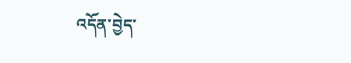འདོན་བྱེད་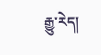རྒྱུ་རེད།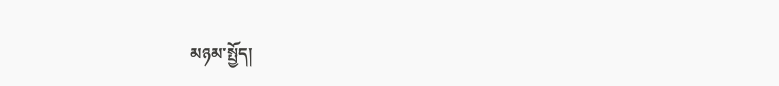མཉམ་སྤྱོད།